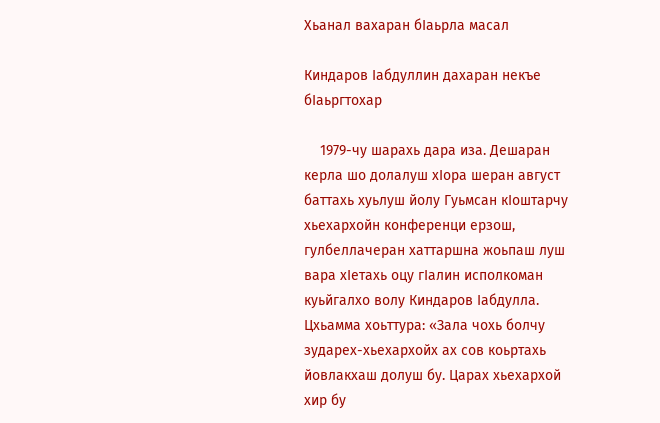Хьанал вахаран бIаьрла масал

Киндаров Iабдуллин дахаран некъе бIаьргтохар

    1979-чу шарахь дара иза. Дешаран керла шо долалуш хIора шеран август баттахь хуьлуш йолу Гуьмсан кIоштарчу хьехархойн конференци ерзош, гулбеллачеран хаттаршна жоьпаш луш вара хIетахь оцу гIалин исполкоман куьйгалхо волу Киндаров Iабдулла. Цхьамма хоьттура: «Зала чохь болчу зударех-хьехархойх ах сов коьртахь йовлакхаш долуш бу. Царах хьехархой  хир бу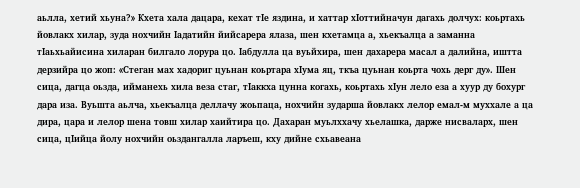аьлла, хетий хьуна?» Кхета хала дацара, кехат тIе яздина, и хаттар хIоттийначун дагахь долчух: коьртахь йовлакх хилар, зуда нохчийн Iадатийн йийсарера ялаза, шен кхетамца а, хьекъалца а заманна тIаьхьайисина хиларан билгало лорура цо. Iабдулла ца вуьйхира, шен дахарера масал а далийна, иштта дерзийра цо жоп: «Стеган мах хадориг цуьнан коьртара хIума яц, ткъа цуьнан коьрта чохь дерг ду». Шен сица, дагца оьзда, ийманехь хила веза стаг, тIаккха цунна когахь, коьртахь хIун лело еза а хуур ду бохург дара иза. Вуьшта аьлча, хьекъалца деллачу жоьпаца, нохчийн зударша йовлакх лелор емал-м муххале а ца дира, цара и лелор шена товш хилар хаийтира цо. Дахаран муьлххачу хьелашка, дарже нисваларх, шен сица, цIийца йолу нохчийн оьздангалла ларъеш, кху дийне схьавеана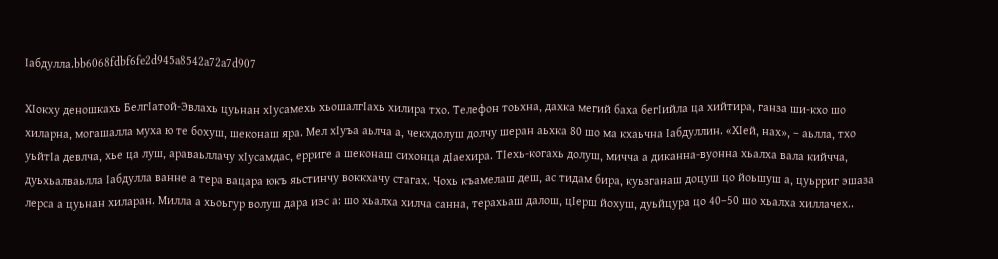Iабдулла.bb6068fdbf6fe2d945a8542a72a7d907

ХIокху деношкахь БелгIатой-Эвлахь цуьнан хIусамехь хьошалгIахь хилира тхо. Телефон тоьхна, дахка мегий баха бегIийла ца хийтира, ганза ши-кхо шо хиларна, могашалла муха ю те бохуш, шеконаш яра. Мел хIуъа аьлча а, чекхдолуш долчу шеран аьхка 80 шо ма кхаьчна Iабдуллин. «ХIей, нах», – аьлла, тхо уьйтIа девлча, хье ца луш, араваьллачу хIусамдас, ерриге а шеконаш сихонца дIаехира. ТIехь-когахь долуш, мичча а диканна-вуонна хьалха вала кийчча, дуьхьалваьлла Iабдулла ванне а тера вацара юкъ яьстинчу воккхачу стагах. Чохь къамелаш деш, ас тидам бира, куьзганаш доцуш цо йоьшуш а, цуьрриг эшаза лерса а цуьнан хиларан. Милла а хьоьгур волуш дара иэс а: шо хьалха хилча санна, терахьаш далош, цIерш йохуш, дуьйцура цо 40–50 шо хьалха хиллачех..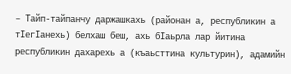– Тайп-тайпанчу даржашкахь (районан а, республикин а тIегIанехь) белхаш беш, ахь бIаьрла лар йитина республикин дахарехь а (къаьсттина культурин), адамийн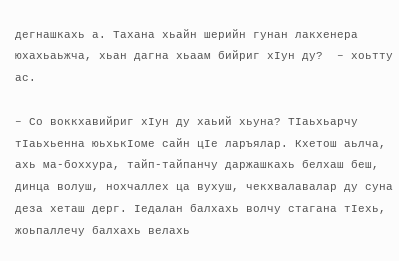дегнашкахь а. Тахана хьайн шерийн гунан лакхенера юхахьаьжча, хьан дагна хьаам бийриг хIун ду?  – хоьтту ас.

– Со воккхавийриг хIун ду хаьий хьуна? ТIаьхьарчу тIаьхьенна юьхькIоме сайн цIе ларъялар. Кхетош аьлча, ахь ма-боххура, тайп-тайпанчу даржашкахь белхаш беш, динца волуш, нохчаллех ца вухуш, чекхвалавалар ду суна деза хеташ дерг. Iедалан балхахь волчу стагана тIехь, жоьпаллечу балхахь велахь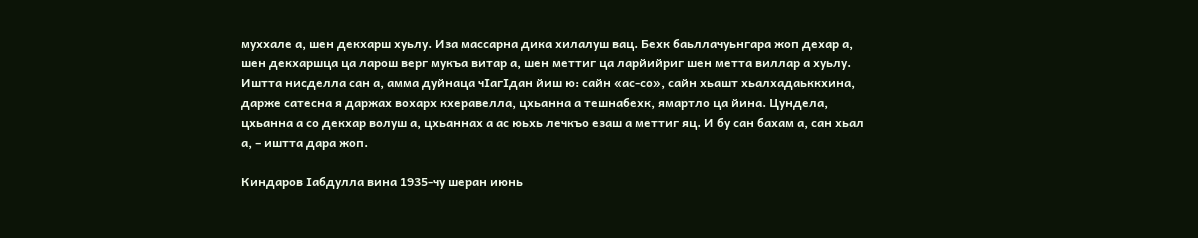муххале а, шен декхарш хуьлу. Иза массарна дика хилалуш вац. Бехк баьллачуьнгара жоп дехар а, шен декхаршца ца ларош верг мукъа витар а, шен меттиг ца ларйийриг шен метта виллар а хуьлу. Иштта нисделла сан а, амма дуйнаца чIагIдан йиш ю: сайн «ас-со», сайн хьашт хьалхадаьккхина, дарже сатесна я даржах вохарх кхеравелла, цхьанна а тешнабехк, ямартло ца йина. Цундела, цхьанна а со декхар волуш а, цхьаннах а ас юьхь лечкъо езаш а меттиг яц. И бу сан бахам а, сан хьал а, – иштта дара жоп.

Киндаров Iабдулла вина 1935-чу шеран июнь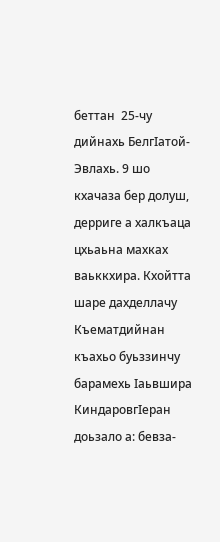беттан  25-чу  дийнахь БелгIатой-Эвлахь. 9 шо кхачаза бер долуш, дерриге а халкъаца цхьаьна махках ваьккхира. Кхойтта шаре дахделлачу Къематдийнан къахьо буьззинчу барамехь Iаьвшира КиндаровгIеран доьзало а: бевза-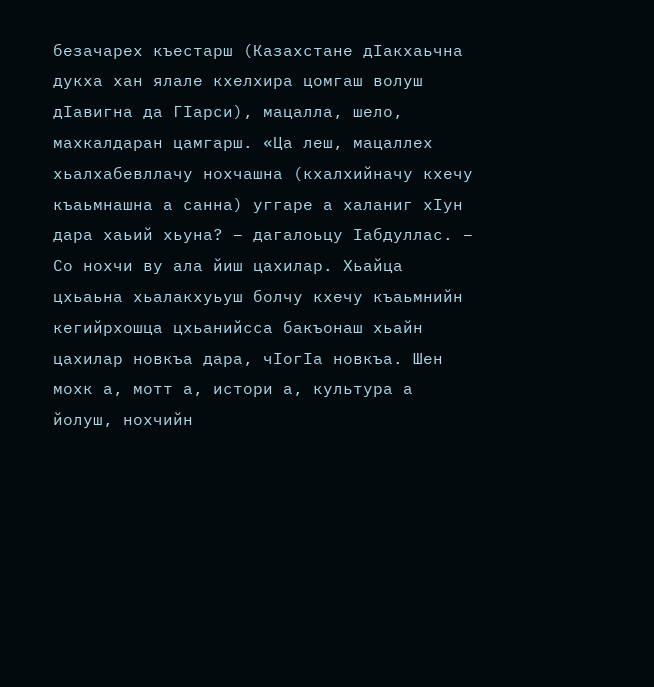безачарех къестарш (Казахстане дIакхаьчна дукха хан ялале кхелхира цомгаш волуш дIавигна да ГIарси), мацалла, шело, махкалдаран цамгарш. «Ца леш, мацаллех хьалхабевллачу нохчашна (кхалхийначу кхечу къаьмнашна а санна) уггаре а халаниг хIун дара хаьий хьуна? – дагалоьцу Iабдуллас. – Со нохчи ву ала йиш цахилар. Хьайца цхьаьна хьалакхуьуш болчу кхечу къаьмнийн кегийрхошца цхьанийсса бакъонаш хьайн цахилар новкъа дара, чIогIа новкъа. Шен мохк а, мотт а, истори а, культура а йолуш, нохчийн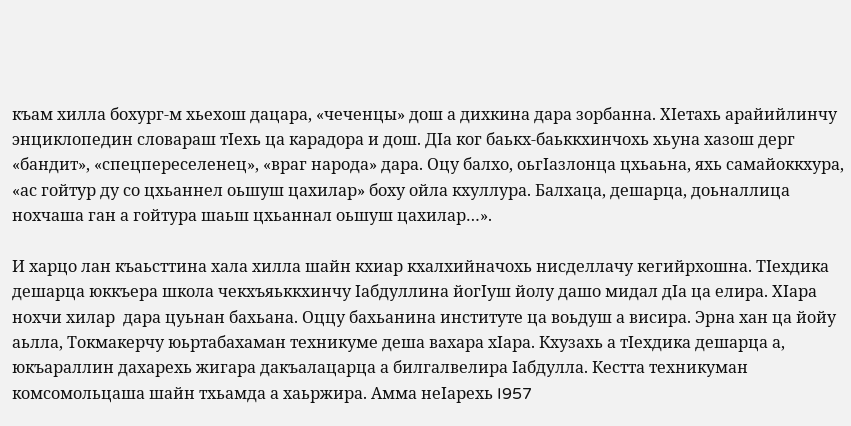къам хилла бохург-м хьехош дацара, «чеченцы» дош а дихкина дара зорбанна. ХIетахь арайийлинчу энциклопедин словараш тIехь ца карадора и дош. ДIа ког баькх-баьккхинчохь хьуна хазош дерг «бандит», «спецпереселенец», «враг народа» дара. Оцу балхо, оьгIазлонца цхьаьна, яхь самайоккхура, «ас гойтур ду со цхьаннел оьшуш цахилар» боху ойла кхуллура. Балхаца, дешарца, доьналлица нохчаша ган а гойтура шаьш цхьаннал оьшуш цахилар…».

И харцо лан къаьсттина хала хилла шайн кхиар кхалхийначохь нисделлачу кегийрхошна. ТIехдика дешарца юккъера школа чекхъяьккхинчу Iабдуллина йогIуш йолу дашо мидал дIа ца елира. ХIара нохчи хилар  дара цуьнан бахьана. Оццу бахьанина институте ца воьдуш а висира. Эрна хан ца йойу аьлла, Токмакерчу юьртабахаман техникуме деша вахара хIара. Кхузахь а тIехдика дешарца а, юкъараллин дахарехь жигара дакъалацарца а билгалвелира Iабдулла. Кестта техникуман комсомольцаша шайн тхьамда а хаьржира. Амма неIарехь I957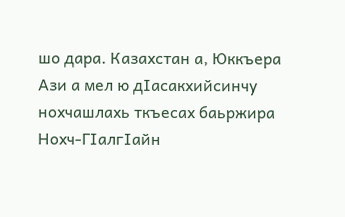шо дара. Казахстан а, Юккъера Ази а мел ю дIасакхийсинчу нохчашлахь ткъесах баьржира Нохч-ГIалгIайн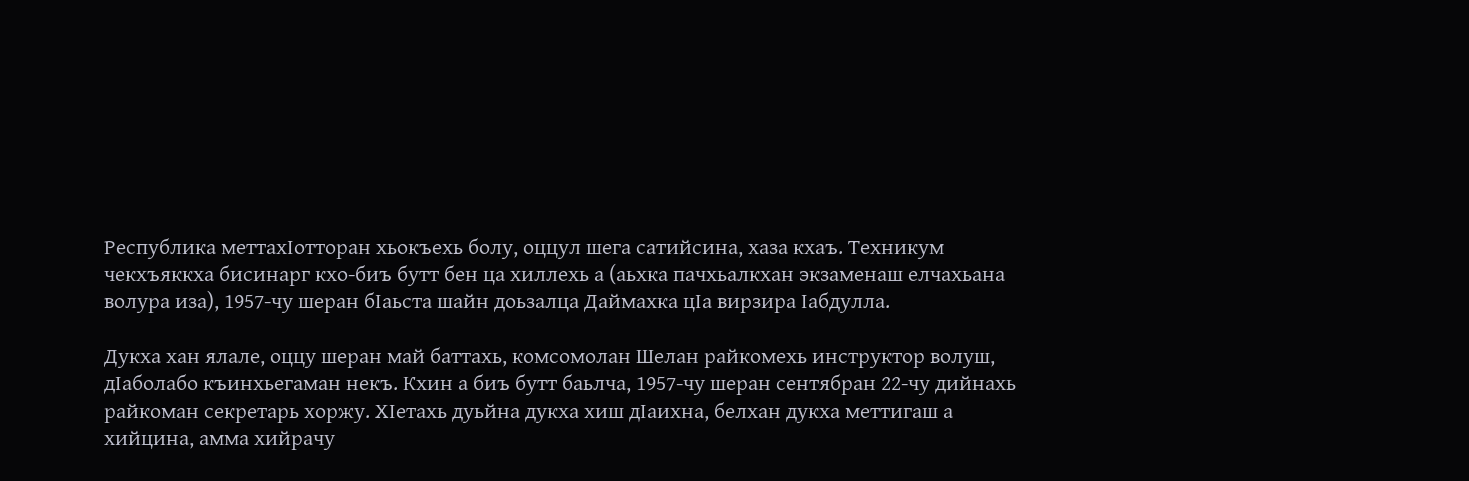Республика меттахIотторан хьокъехь болу, оццул шега сатийсина, хаза кхаъ. Техникум чекхъяккха бисинарг кхо-биъ бутт бен ца хиллехь а (аьхка пачхьалкхан экзаменаш елчахьана волура иза), 1957-чу шеран бIаьста шайн доьзалца Даймахка цIа вирзира Iабдулла.

Дукха хан ялале, оццу шеран май баттахь, комсомолан Шелан райкомехь инструктор волуш, дIаболабо къинхьегаман некъ. Кхин а биъ бутт баьлча, 1957-чу шеран сентябран 22-чу дийнахь райкоман секретарь хоржу. ХIетахь дуьйна дукха хиш дIаихна, белхан дукха меттигаш а хийцина, амма хийрачу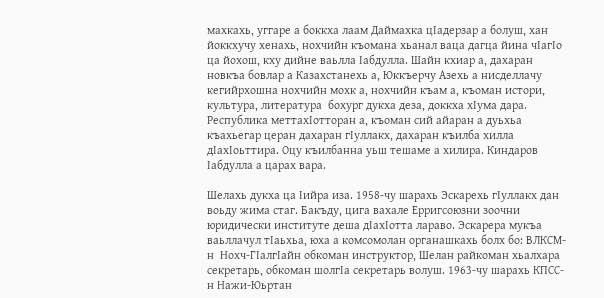махкахь, уггаре а боккха лаам Даймахка цIадерзар а болуш, хан йоккхучу хенахь, нохчийн къомана хьанал ваца дагца йина чIагIо ца йохош, кху дийне ваьлла Iабдулла. Шайн кхиар а, дахаран новкъа бовлар а Казахстанехь а, Юккъерчу Азехь а нисделлачу кегийрхошна нохчийн мохк а, нохчийн къам а, къоман истори, культура, литература  бохург дукха деза, доккха хIума дара. Республика меттахIотторан а, къоман сий айаран а дуьхьа къахьегар церан дахаран гIуллакх, дахаран къилба хилла дIахIоьттира. Оцу къилбанна уьш тешаме а хилира. Киндаров Iабдулла а царах вара.

Шелахь дукха ца Iийра иза. 1958-чу шарахь Эскарехь гIуллакх дан воьду жима стаг. Бакъду, цига вахале Ерригсоюзни зоочни юридически институте деша дIахIотта лараво. Эскарера мукъа ваьллачул тIаьхьа, юха а комсомолан органашкахь болх бо: ВЛКСМ-н  Нохч-ГIалгIайн обкоман инструктор, Шелан райкоман хьалхара секретарь, обкоман шолгIа секретарь волуш. 1963-чу шарахь КПСС-н Нажи-Юьртан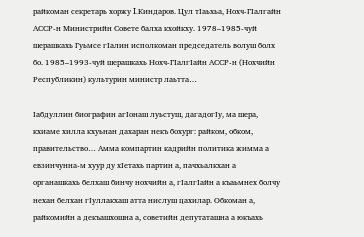райкоман секретарь хоржу I.Киндаров. Цул тIаьхьа, Нохч-ГIалгайн АССР-н Министрийн Совете балха кхойкху. 1978–1985-чуй шерашкахь Гуьмсе гIалин исполкоман председатель волуш болх бо. 1985–1993-чуй шерашкахь Нохч-ГIалгIайн АССР-н (Нохчийн Республикин) культурин министр лаьтта…

Iабдуллин биографин агIонаш луьстуш, дагадогIу, ма шера, кхиаме хилла кхуьнан дахаран некъ бохург: райком, обком, правительство… Амма компартин кадрийн политика жимма а евзинчунна-м хуур ду хIетахь партин а, пачхьалкхан а органашкахь белхаш бинчу нохчийн а, гIалгIайн а къаьмнех болчу нехан белхан гIуллакхаш атта нислуш цахилар. Обкоман а, райкомийн а декъашхошна а, советийн депутаташна а юкъахь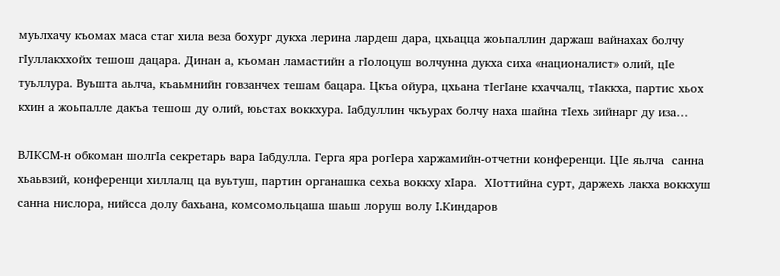муьлхачу къомах маса стаг хила веза бохург дукха лерина лардеш дара, цхьацца жоьпаллин даржаш вайнахах болчу гIуллакххойх тешош дацара. Динан а, къоман ламастийн а гIолоцуш волчунна дукха сиха «националист» олий, цIе туьллура. Вуьшта аьлча, къаьмнийн говзанчех тешам бацара. Цкъа ойура, цхьана тIегIане кхаччалц, тIаккха, партис хьох кхин а жоьпалле дакъа тешош ду олий, юьстах воккхура. Iабдуллин чкъурах болчу наха шайна тIехь зийнарг ду иза…

ВЛКСМ-н обкоман шолгIа секретарь вара Iабдулла. Герга яра рогIера харжамийн-отчетни конференци. ЦIе яьлча  санна хьаьвзий, конференци хиллалц ца вуьтуш, партин органашка сехьа воккху хIара.  ХIоттийна сурт, даржехь лакха воккхуш санна нислора, нийсса долу бахьана, комсомольцаша шаьш лоруш волу I.Киндаров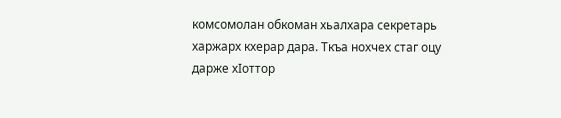комсомолан обкоман хьалхара секретарь харжарх кхерар дара. Ткъа нохчех стаг оцу дарже хIоттор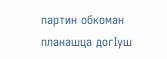партин обкоман планашца догIуш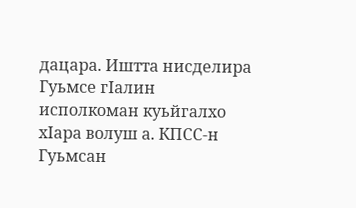дацара. Иштта нисделира Гуьмсе гIалин исполкоман куьйгалхо хIара волуш а. КПСС-н Гуьмсан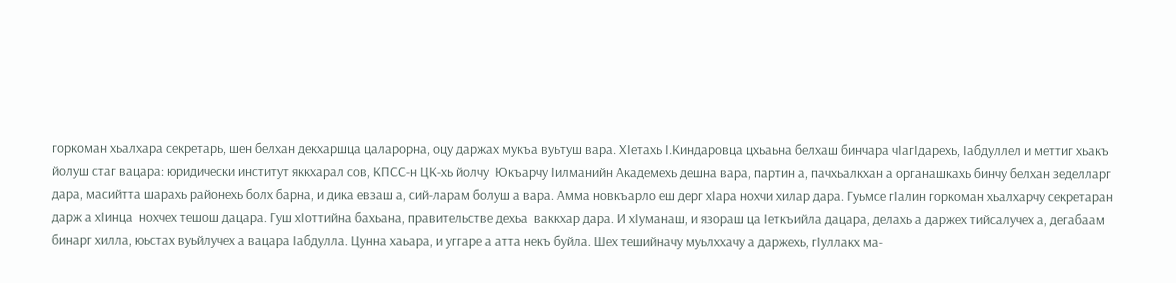горкоман хьалхара секретарь, шен белхан декхаршца цаларорна, оцу даржах мукъа вуьтуш вара. ХIетахь I.Киндаровца цхьаьна белхаш бинчара чIагIдарехь, Iабдуллел и меттиг хьакъ йолуш стаг вацара: юридически институт яккхарал сов, КПСС-н ЦК-хь йолчу  Юкъарчу Iилманийн Академехь дешна вара, партин а, пачхьалкхан а органашкахь бинчу белхан зеделларг дара, масийтта шарахь районехь болх барна, и дика евзаш а, сий-ларам болуш а вара. Амма новкъарло еш дерг хIара нохчи хилар дара. Гуьмсе гIалин горкоман хьалхарчу секретаран дарж а хIинца  нохчех тешош дацара. Гуш хIоттийна бахьана, правительстве дехьа  ваккхар дара. И хIуманаш, и язораш ца Iеткъийла дацара, делахь а даржех тийсалучех а, дегабаам бинарг хилла, юьстах вуьйлучех а вацара Iабдулла. Цунна хаьара, и уггаре а атта некъ буйла. Шех тешийначу муьлххачу а даржехь, гIуллакх ма-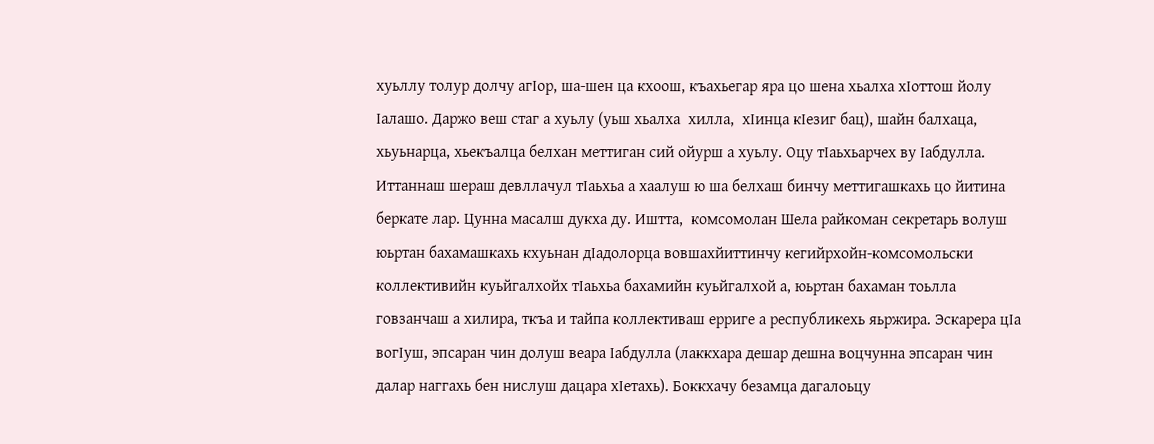хуьллу толур долчу агIор, ша-шен ца кхоош, къахьегар яра цо шена хьалха хIоттош йолу Iалашо. Даржо веш стаг а хуьлу (уьш хьалха  хилла,  хIинца кIезиг бац), шайн балхаца, хьуьнарца, хьекъалца белхан меттиган сий ойурш а хуьлу. Оцу тIаьхьарчех ву Iабдулла. Иттаннаш шераш девллачул тIаьхьа а хаалуш ю ша белхаш бинчу меттигашкахь цо йитина беркате лар. Цунна масалш дукха ду. Иштта,  комсомолан Шела райкоман секретарь волуш юьртан бахамашкахь кхуьнан дIадолорца вовшахйиттинчу кегийрхойн-комсомольски коллективийн куьйгалхойх тIаьхьа бахамийн куьйгалхой а, юьртан бахаман тоьлла говзанчаш а хилира, ткъа и тайпа коллективаш ерриге а республикехь яьржира. Эскарера цIа вогIуш, эпсаран чин долуш веара Iабдулла (лаккхара дешар дешна воцчунна эпсаран чин далар наггахь бен нислуш дацара хIетахь). Боккхачу безамца дагалоьцу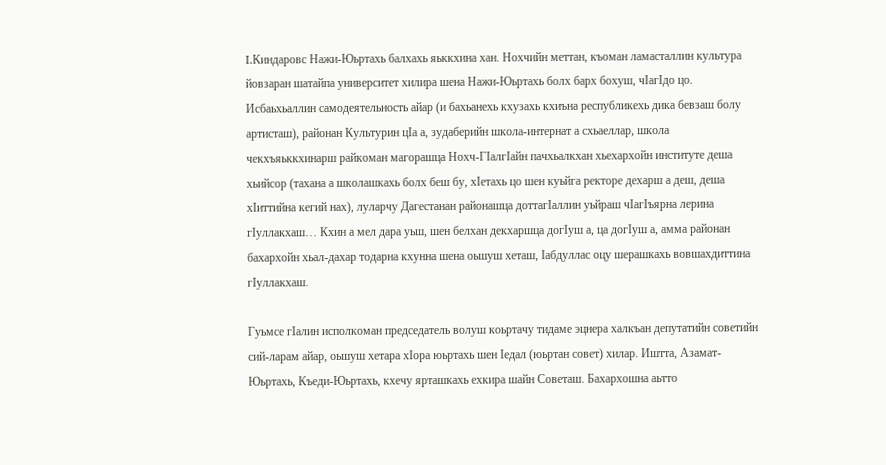I.Киндаровс Нажи-Юьртахь балхахь яьккхина хан. Нохчийн меттан, къоман ламасталлин культура йовзаран шатайпа университет хилира шена Нажи-Юьртахь болх барх бохуш, чIагIдо цо. Исбаьхьаллин самодеятельность айар (и бахьанехь кхузахь кхиъна республикехь дика бевзаш болу артисташ), районан Культурин цIа а, зудаберийн школа-интернат а схьаеллар, школа чекхъяьккхинарш райкоман магорашца Нохч-ГIалгIайн пачхьалкхан хьехархойн институте деша хьийсор (тахана а школашкахь болх беш бу, хIетахь цо шен куьйга ректоре дехарш а деш, деша хIиттийна кегий нах), луларчу Дагестанан районашца доттагIаллин уьйраш чIагIъярна лерина гIуллакхаш… Кхин а мел дара уьш, шен белхан декхаршца догIуш а, ца догIуш а, амма районан бахархойн хьал-дахар тодарна кхунна шена оьшуш хеташ, Iабдуллас оцу шерашкахь вовшахдиттина гIуллакхаш.

Гуьмсе гIалин исполкоман председатель волуш коьртачу тидаме эцнера халкъан депутатийн советийн сий-ларам айар, оьшуш хетара хIора юьртахь шен Iедал (юьртан совет) хилар. Иштта, Азамат-Юьртахь, Къеди-Юьртахь, кхечу ярташкахь ехкира шайн Советаш. Бахархошна аьтто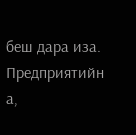беш дара иза. Предприятийн а,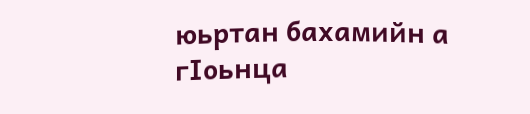юьртан бахамийн а гIоьнца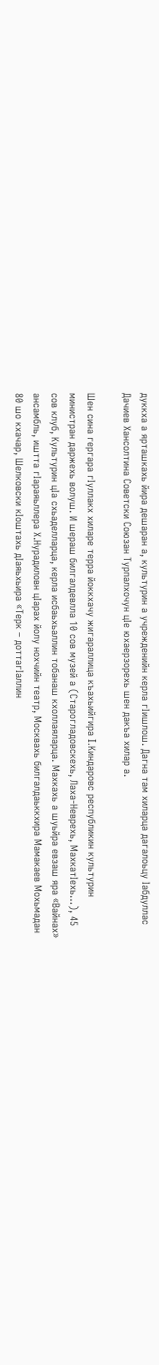дуккха а ярташкахь йира дешаран а, культурин а учрежденийн керла гIишлош. Дагна там хиларца дагалоьцу Iабдуллас Дачиев Хансолтина Советски Союзан Турпалхочун цIе юхаерзорехь шен дакъа хилар а.

Шен сина гергара гIуллакх хиларе терра йоккхачу жигараллица къахьийгира I.Киндаровс республикин культурин министран даржехь волуш. И шераш билгалдевлла 10 сов музей а (Старогладовскехь, Лаха-Неврехь, МахкатIехь…), 45 сов клуб, Культурин цIа схьаделларца, керла исбаьхьаллин тобанаш кхоллаяларца. Махкахь а шуьйра евзаш яра «Вайнах» ансамбль, иштта гIараяьллера Х.Нурадиловн цIарах йолу нохчийн театр, Москвахь билгалдаьккхира Мамакаев Мохьмадан 80 шо кхачар, Шелковски кIоштахь дIаяьхьира «Терк – доттагIаллин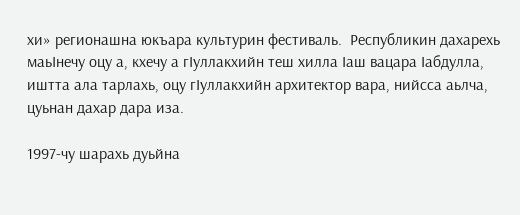хи» регионашна юкъара культурин фестиваль.  Республикин дахарехь маьIнечу оцу а, кхечу а гIуллакхийн теш хилла Iаш вацара Iабдулла, иштта ала тарлахь, оцу гIуллакхийн архитектор вара, нийсса аьлча, цуьнан дахар дара иза.

1997-чу шарахь дуьйна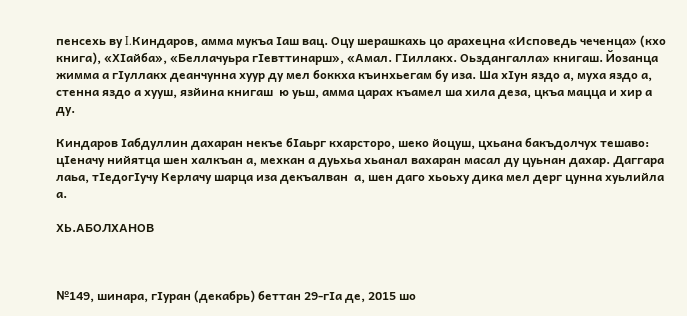пенсехь ву I.Киндаров, амма мукъа Iаш вац. Оцу шерашкахь цо арахецна «Исповедь чеченца» (кхо книга), «ХIайба», «Беллачуьра гIевттинарш», «Амал. ГIиллакх. Оьздангалла» книгаш. Йозанца жимма а гIуллакх деанчунна хуур ду мел боккха къинхьегам бу иза. Ша хIун яздо а, муха яздо а, стенна яздо а хууш, язйина книгаш  ю уьш, амма царах къамел ша хила деза, цкъа мацца и хир а ду.

Киндаров Iабдуллин дахаран некъе бIаьрг кхарсторо, шеко йоцуш, цхьана бакъдолчух тешаво: цIеначу нийятца шен халкъан а, мехкан а дуьхьа хьанал вахаран масал ду цуьнан дахар. Даггара лаьа, тIедогIучу Керлачу шарца иза декъалван  а, шен даго хьоьху дика мел дерг цунна хуьлийла а.

ХЬ.АБОЛХАНОВ



№149, шинара, гIуран (декабрь) беттан 29-гIа де, 2015 шо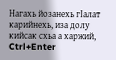Нагахь йозанехь гIалат карийнехь, иза долу кийсак схьа а харжий, Ctrl+Enter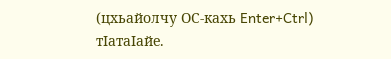(цхьайолчу ОС-кахь Enter+Ctrl) тIатаIайе.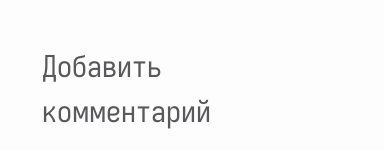Добавить комментарий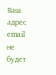Ваш адрес email не будет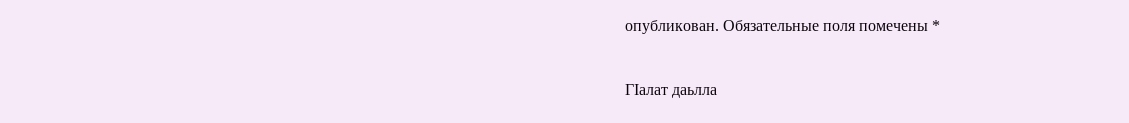опубликован. Обязательные поля помечены *

ГIалат даьлла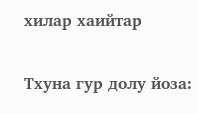хилар хаийтар

Тхуна гур долу йоза: